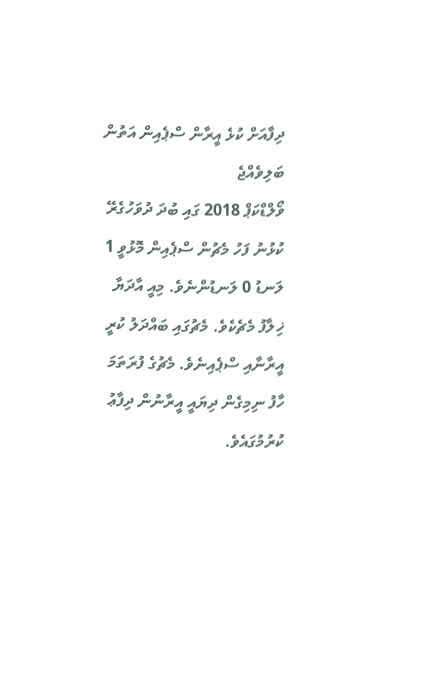ދިފާއަށް ކުޅެ އީރާން ސްޕެއިން އަތުން ބަލިވެއްޖެ
ވޯލްޑްކަޕް 2018 ގައި ބުދަ ދުވަހުގެރޭ ކުޅުނު ފަހު މެޗުން ސްޕެއިން މޮޅުވީ 1 ލަނޑު 0 ލަނޑުންނެވެ. މިއީ އާދަޔާ ޚިލާފު މެޗެކެވެ. މެޗުގައި ބައްދަލު ކުރީ އީރާނާއި ސްޕެއިނެވެ. މެޗުގެ ފުރަތަމަ ހާފު ނިމިގެން ދިޔައީ އީރާނުން ދިފާޢު ކުރުމުގައެވެ.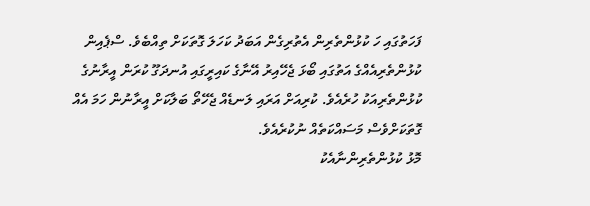ފަހަތުގައި ހަ ކުޅުންތެރިން އެތުރިގެން އަބަދު ކަހަލަ ގޮތަކަށް ތިއްބެވެ. ސްޕެއިން ކުޅުންތެރިއެއްގެ އަތުގައި ބޯޅަ ޖެހޭއިރު އޭނާގެ ކައިރީގައި އުނދަގޫ ކުރަން އީރާނުގެ ކުޅުންތެރިއަކު ހުރެއެވެ. ކުރިއަށް އަރައި ލަނޑެއް ޖެހޭތޯ ބަލާކަށް އީރާނުން ހަމަ އެއް ގޮތަކަށްވެސް މަސައްކަތެއް ނުކުރެއެވެ.
މޮޅު ކުޅުންތެރިންނާއެކު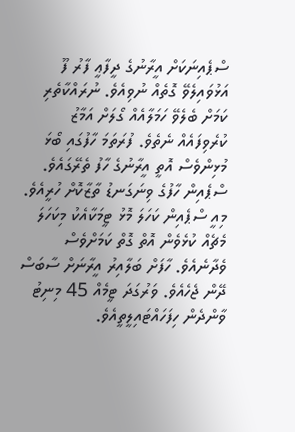ސްޕެއިނަކަށް އީރާނުގެ ދީފާޢީ ފާރު ފޫ އަޅުވައިލެވޭ ގޮތެއް ނުވިއެވެ. ނުރައްކާތެރި ކަމަށް ބެލެވޭ ހަމަލާއެއް ގޯލަށް އަމާޒު ކުރެވިފައެއް ނެތެވެ. ފުރަތަމަ ހާފުގައި ބޯޅަ މުޅިންވެސް އޮތީ އީރާނުގެ ހާފު ތެރޭގައެވެ. ސްޕެއިން ހާފުގެ ވިނަގަނޑު ތާޒާކޮށް ހުރީއެވެ. މިއީ ސްޕެއިން ކަހަލަ މޮޅު ޓީމަކާއެކު މިކަހަލަ މެޗެއް ކުޅެވެން އޮތް ގޮތް ކަމަށްވެސް ވެދާނެއެވެ. ހާފަށް ބަލާއިރު އީރާނަށް ސާބަސް ދޭން ޖެހެއެވެ. ވަރުގަދަ ޓީމެއް 45 މިނިޓު ވާންދެން ހިފަހައްޓައިލީތީއެވެ.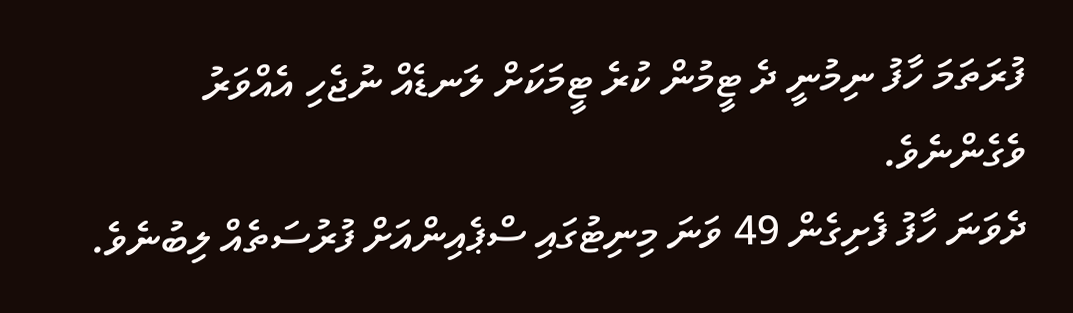ފުރަތަމަ ހާފު ނިމުނީ ދެ ޓީމުން ކުރެ ޓީމަކަށް ލަނޑެއް ނުޖެހި އެއްވަރު ވެގެންނެވެ.
ދެވަނަ ހާފު ފެށިގެން 49 ވަނަ މިނިޓުގައި ސްޕެއިންއަށް ފުރުސަތެއް ލިބުނެވެ.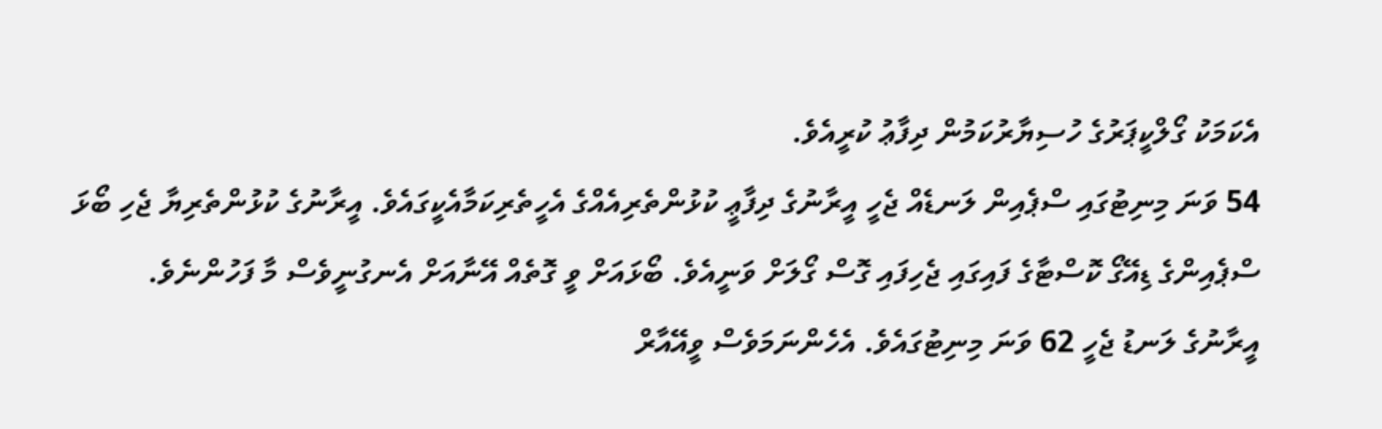އެކަމަކު ގޯލްކީޕަރުގެ ހުސިޔާރުކަމުން ދިފާޢު ކުރީއެވެ.
54 ވަނަ މިނިޓުގައި ސްޕެއިން ލަނޑެއް ޖެހީ އީރާނުގެ ދިފާޢީ ކުޅުންތެރިއެއްގެ އެހީތެރިކަމާއެކީގައެވެ. އީރާނުގެ ކުޅުންތެރިޔާ ޖެހި ބޯޅަ ސްޕެއިންގެ ޑިއޭގޯ ކޮސްޓާގެ ފައިގައި ޖެހިފައި ގޮސް ގޯލަށް ވަނީއެވެ. ބޯޅައަށް ވީ ގޮތެއް އޭނާއަށް އެނގުނީވެސް މާ ފަހުންނެވެ.
އީރާނުގެ ލަނޑު ޖެހީ 62 ވަނަ މިނިޓުގައެވެ. އެހެންނަމަވެސް ވީއޭއާރް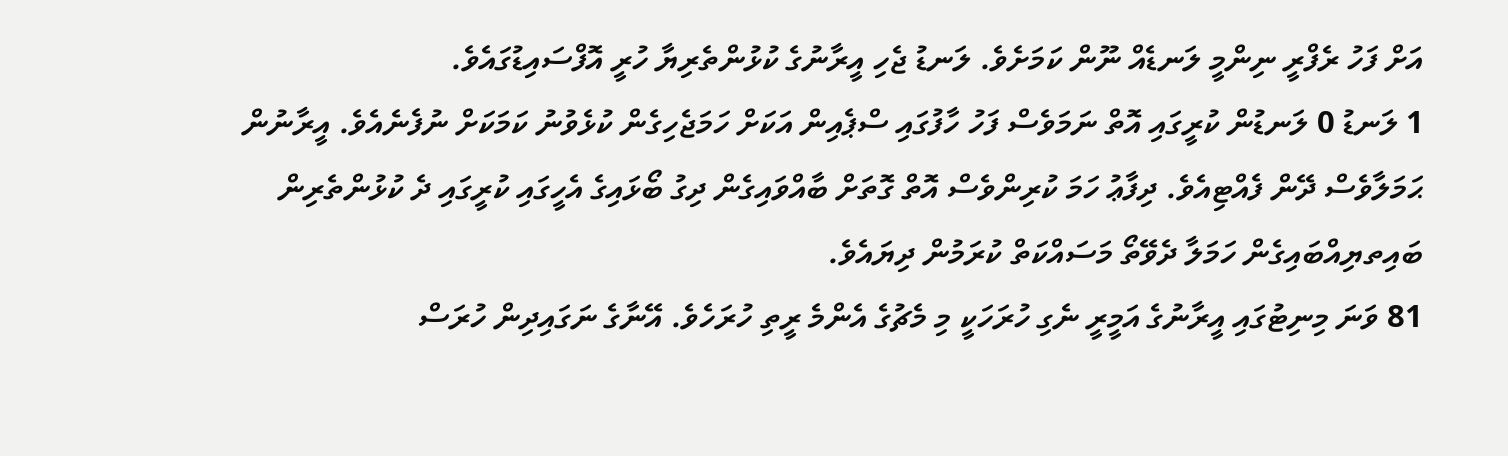އަށް ފަހު ރެފްރީ ނިންމީ ލަނޑެއް ނޫން ކަމަށެވެ. ލަނޑު ޖެހި އީރާނުގެ ކުޅުންތެރިޔާ ހުރީ އޮފްސައިޑުގައެވެ.
1 ލަނޑު 0 ލަނޑުން ކުރީގައި އޮތް ނަމަވެސް ފަހު ހާފުގައި ސްޕެއިން އަކަށް ހަމަޖެހިގެން ކުޅެވުނު ކަމަކަށް ނުފެނެއެވެ. އީރާނުން ޙަމަލާވެސް ދޭން ފެއްޓިއެވެ. ދިފާޢު ހަމަ ކުރިންވެސް އޮތް ގޮތަށް ބާއްވައިގެން ދިގު ބޯޅައިގެ އެހީގައި ކުރީގައި ދެ ކުޅުންތެރިން ބައިތޔިއްބައިގެން ހަމަލާ ދެވޭތޯ މަސައްކަތް ކުރަމުން ދިޔައެވެ.
81 ވަނަ މިނިޓުގައި އީރާނުގެ އަމީރީ ނެގި ހުރަހަކީ މި މެޗުގެ އެންމެ ރީތި ހުރަހެވެ. އޭނާގެ ނަގައިދިން ހުރަސް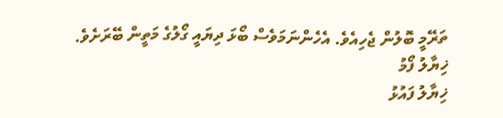ތަރޭމީ ބޮލުން ޖެހިއެވެ. އެހެންނަމަވެސް ބޯޅަ ދިޔައީ ގޯލުގެ މަތީން ބޭރަށެވެ.
ޚިޔާލު ފޯމު
ޚިޔާލު ފައުޅު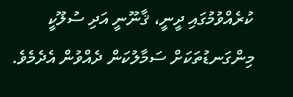ކުރެއްވުމުގައި ދީނީ، ޤާނޫނީ އަދި ސުލޫކީ މިންގަނޑުތަކަށް ސަމާލުކަން ދެއްވުން އެދެމެވެ.